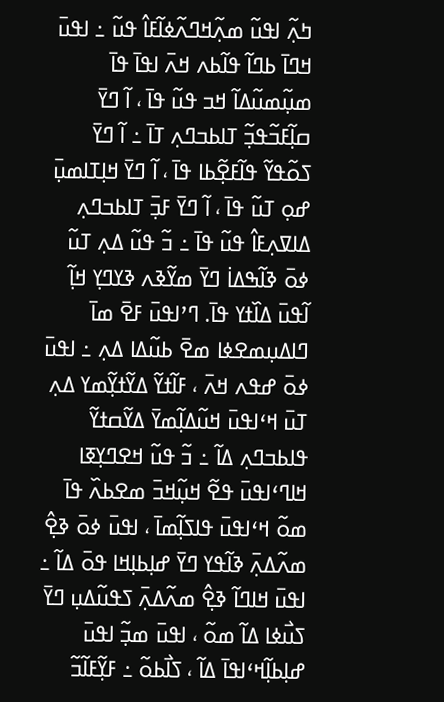ߤߍ߲߬ ߊߟߎ߬ ߘߍ߲߬ߞߣߍ߬ߦߊ߬ߓߊ߮ ߟߎ߬ ߸ ߊߟߎ߫ ߞߣߊ߫ ߕߣߊ߬ ߟߊ߬ߕߍ ߞߍ߫ ߊߟߊ߫ ߟߊ߫ ߘߎ߲߬ߘߎ߬ߡߊ߬ ߞߏ ߟߎ߬ ߟߊ߫ ، ߊ߬ ߣߌ߫ ߛߊ߲߬ߓߏ߬ߟߏ߲߬ ߠߊߕߏߣߍ߲ ߠߊ߫ ߸ ߊ߬ ߣߌ߫ ߖߋ߬ߟߌ߬ ߟߊ߬ߓߐ߲߬ߕߊ ߟߊ߫ ، ߊ߬ ߣߌ߫ ߞߊ߲ߠߊߘߎ߲߫ ߝߋ߲ ߠߎ߬ ߟߊ߫ ، ߊ߬ ߣߌ߫ ߓߏ߲߫ ߠߊߕߏߣߍ߲ ߡߊߜߍ߲ߓߊ߮ ߟߎ߬ ߟߊ߫ ߸ ߏ߬ ߟߎ߬ ߡߍ߲ ߠߎ߬ ߦߋ߫ ߢߊ߬ߒߡߊ߭ ߣߌ߫ ߘߌ߬ߢߍ ߢߌߣߌ߲ ߞߊ߲߬ ߊ߬ߟߎ߫ ߡߊ߰ߙߌ ߟߊ߫. ߣߴߊߟߎ߫ ߓߐ߫ ߘߊ߫ ߣߊߡߎ߲ߘߐߦߊ ߘߐ߫ ߕߎ߬ߡߊ ߡߍ߲ ߸ ߊߟߎ߫ ߦߋ߫ ߝߟߍ ߞߍ߫ ، ߓߊ߬ߙߌ߬ ߡߌ߬ߙߌ߲߬ߘߌ ߡߍ߲ ߠߎ߫ ߞߵߊߟߎ߫ ߞߎ߬ߡߊ߲߬ߘߌ߫ ߡߌ߬ߛߙߌ߬ ߟߊߕߏߣߍ߲ ߡߊ߬ ߸ ߏ߬ ߟߎ߬ ߞߐߣߌ߲ߧߊ ߞߊߣߵߊߟߎ߫ ߟߐ߬ ߞߎ߲߬ߞߏ߫ ߘߐߕߍ߰ ߟߊ߫ ߘߋ߬ ߞߵߊߟߎ߫ ߟߊߖߊ߲߬ߘߊ߫ ، ߊߟߎ߫ ߦߋ߫ ߢߐ߲߮ ߘߍ߬ߡߍ߲߫ ߢߊ߬ߟߌ ߣߌ߫ ߝߊ߲ߕߊ߲ߞߊ ߟߋ߫ ߡߊ߬ ߸ ߊߟߎ߫ ߞߊߣߊ߬ ߢߐ߲߮ ߘߍ߬ߡߍ߲߫ ߖߟߎ߬ߡߎ߲ ߣߌ߫ ߖߎ߯ߦߊ ߡߊ߬ ߘߋ߬ ، ߊߟߎ߫ ߘߏ߲߬ ߊߟߎ߫ ߝߊ߲ߕߊ߲߬ߞߵߊߟߊ߫ ߡߊ߬ ، ߖߊ߯ߕߋ߬ ߸ ߓߌ߲߬ߓߊ߬ߏ߬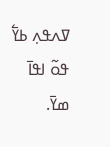ߜߍߟߍ߲ ߕߌ߱ ߟߋ߬ ߊߟߊ߫ ߘߌ߫.